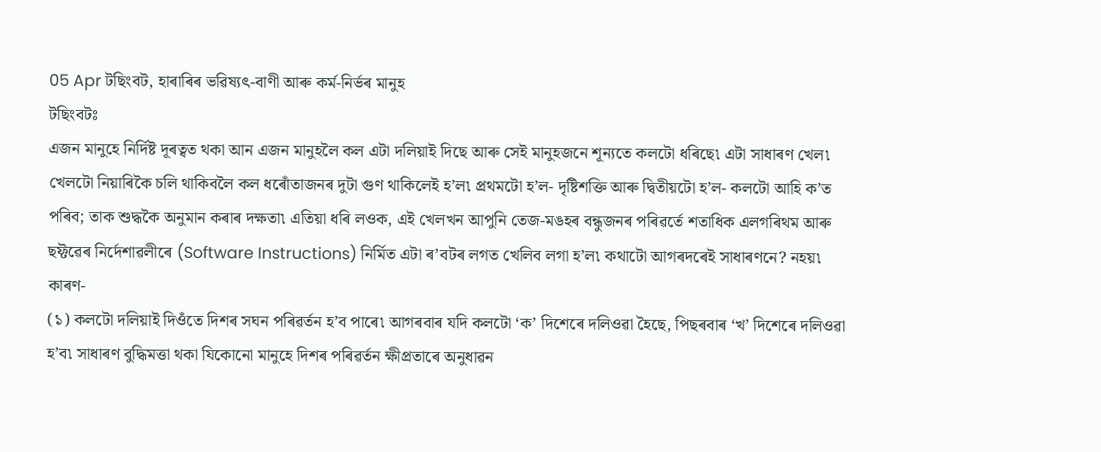05 Apr টছিংবট, হাৰাৰিৰ ভৱিষ্যৎ-বাণী আৰু কৰ্ম-নিৰ্ভৰ মানুহ
টছিংবটঃ
এজন মানুহে নিৰ্দিষ্ট দূৰত্বত থকা আন এজন মানুহলৈ কল এটা দলিয়াই দিছে আৰু সেই মানুহজনে শূন্যতে কলটো ধৰিছে৷ এটা সাধাৰণ খেল৷ খেলটো নিয়াৰিকৈ চলি থাকিবলৈ কল ধৰোঁতাজনৰ দুটা গুণ থাকিলেই হ’ল৷ প্ৰথমটো হ’ল- দৃষ্টিশক্তি আৰু দ্বিতীয়টো হ’ল- কলটো আহি ক’ত পৰিব; তাক শুদ্ধকৈ অনুমান কৰাৰ দক্ষতা৷ এতিয়া ধৰি লওক, এই খেলখন আপুনি তেজ-মঙহৰ বন্ধুজনৰ পৰিৱৰ্তে শতাধিক এলগৰিথম আৰু ছফ্টৱেৰ নিৰ্দেশাৱলীৰে (Software Instructions) নিৰ্মিত এটা ৰ’বটৰ লগত খেলিব লগা হ’ল৷ কথাটো আগৰদৰেই সাধাৰণনে? নহয়৷ কাৰণ-
(১) কলটো দলিয়াই দিওঁতে দিশৰ সঘন পৰিৱৰ্তন হ’ব পাৰে৷ আগৰবাৰ যদি কলটো ‘ক’ দিশেৰে দলিওৱা হৈছে, পিছৰবাৰ ‘খ’ দিশেৰে দলিওৱা হ’ব৷ সাধাৰণ বুদ্ধিমত্তা থকা যিকোনো মানুহে দিশৰ পৰিৱৰ্তন ক্ষীপ্ৰতাৰে অনুধাৱন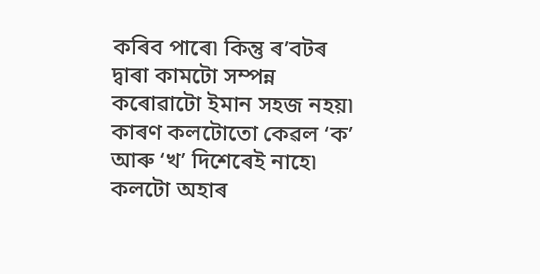কৰিব পাৰে৷ কিন্তু ৰ’বটৰ দ্বাৰা কামটো সম্পন্ন কৰোৱাটো ইমান সহজ নহয়৷ কাৰণ কলটোতো কেৱল ‘ক’ আৰু ‘খ’ দিশেৰেই নাহে৷ কলটো অহাৰ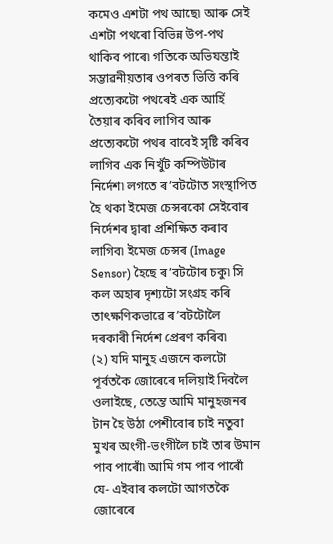কমেও এশটা পথ আছে৷ আৰু সেই এশটা পথৰো বিভিন্ন উপ-পথ থাকিব পাৰে৷ গতিকে অভিযন্তাই সম্ভাৱনীয়তাৰ ওপৰত ভিত্তি কৰি প্ৰত্যেকটো পথৰেই এক আৰ্হি তৈয়াৰ কৰিব লাগিব আৰু প্ৰত্যেকটো পথৰ বাবেই সৃষ্টি কৰিব লাগিব এক নিখুঁট কম্পিউটাৰ নিৰ্দেশ৷ লগতে ৰ’বটটোত সংস্থাপিত হৈ থকা ইমেজ চেন্সৰকো সেইবোৰ নিৰ্দেশৰ দ্বাৰা প্ৰশিক্ষিত কৰাব লাগিব৷ ইমেজ চেন্সৰ (Image Sensor) হৈছে ৰ’বটটোৰ চকু৷ সি কল অহাৰ দৃশ্যটো সংগ্ৰহ কৰি তাৎক্ষণিকভাৱে ৰ’বটটোলৈ দৰকাৰী নিৰ্দেশ প্ৰেৰণ কৰিব৷
(২) যদি মানুহ এজনে কলটো পূৰ্বতকৈ জোৰেৰে দলিয়াই দিবলৈ ওলাইছে, তেন্তে আমি মানুহজনৰ টান হৈ উঠা পেশীবোৰ চাই নতুবা মুখৰ অংগী-ভংগীলৈ চাই তাৰ উমান পাব পাৰোঁ৷ আমি গম পাব পাৰোঁ যে- এইবাৰ কলটো আগতকৈ জোৰেৰে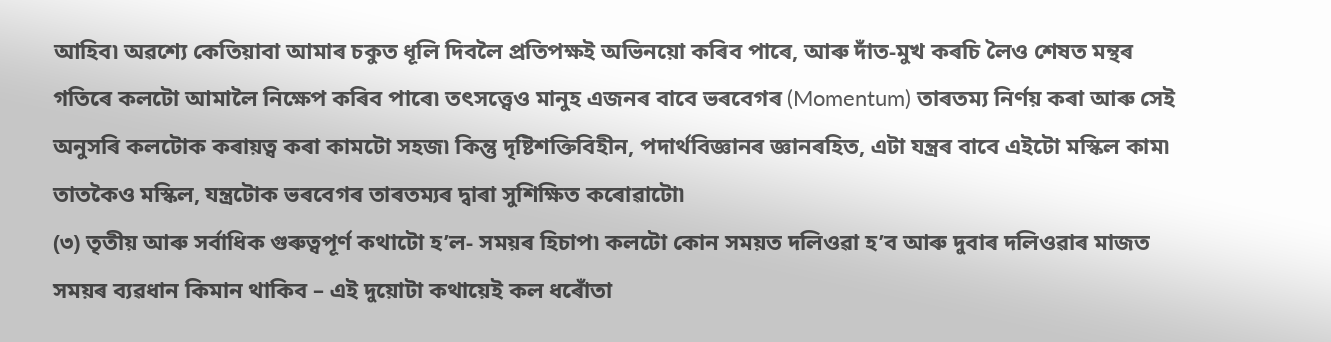আহিব৷ অৱশ্যে কেতিয়াবা আমাৰ চকুত ধূলি দিবলৈ প্ৰতিপক্ষই অভিনয়ো কৰিব পাৰে, আৰু দাঁত-মুখ কৰচি লৈও শেষত মন্থৰ গতিৰে কলটো আমালৈ নিক্ষেপ কৰিব পাৰে৷ তৎসত্ত্বেও মানুহ এজনৰ বাবে ভৰবেগৰ (Momentum) তাৰতম্য নিৰ্ণয় কৰা আৰু সেই অনুসৰি কলটোক কৰায়ত্ব কৰা কামটো সহজ৷ কিন্তু দৃষ্টিশক্তিবিহীন, পদাৰ্থবিজ্ঞানৰ জ্ঞানৰহিত, এটা যন্ত্ৰৰ বাবে এইটো মস্কিল কাম৷ তাতকৈও মস্কিল, যন্ত্ৰটোক ভৰবেগৰ তাৰতম্যৰ দ্বাৰা সুশিক্ষিত কৰোৱাটো৷
(৩) তৃতীয় আৰু সৰ্বাধিক গুৰুত্বপূৰ্ণ কথাটো হ’ল- সময়ৰ হিচাপ৷ কলটো কোন সময়ত দলিওৱা হ’ব আৰু দুবাৰ দলিওৱাৰ মাজত সময়ৰ ব্যৱধান কিমান থাকিব – এই দুয়োটা কথায়েই কল ধৰোঁতা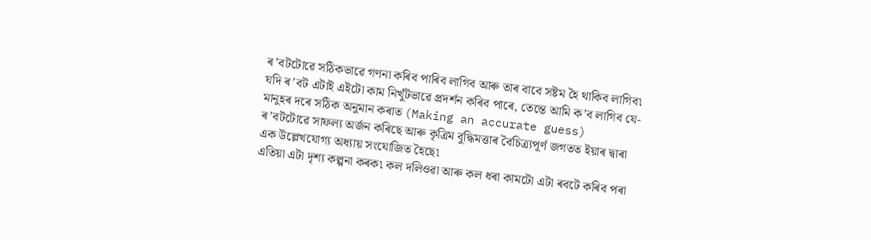ৰ’বটটোৱে সঠিকভাৱে গণনা কৰিব পাৰিব লাগিব আৰু তাৰ বাবে সষ্টম হৈ থাকিব লাগিব৷ যদি ৰ’বট এটাই এইটো কাম নিখুঁটভাৱে প্ৰদৰ্শন কৰিব পাৰে, তেন্তে আমি ক’ব লাগিব যে- মানুহৰ দৰে সঠিক অনুমান কৰাত (Making an accurate guess) ৰ’বটটোৱে সাফল্য অৰ্জন কৰিছে আৰু কৃত্ৰিম বুদ্ধিমত্তাৰ বৈচিত্ৰ্যপূৰ্ণ জগতত ইয়াৰ দ্বাৰা এক উল্লেখযোগ্য অধ্যায় সংযোজিত হৈছে৷
এতিয়া এটা দৃশ্য কল্পনা কৰক৷ কল দলিওৱা আৰু কল ধৰা কামটো এটা ৰবটে কৰিব পৰা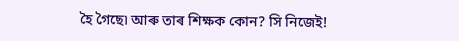হৈ গৈছে৷ আৰু তাৰ শিক্ষক কোন? সি নিজেই!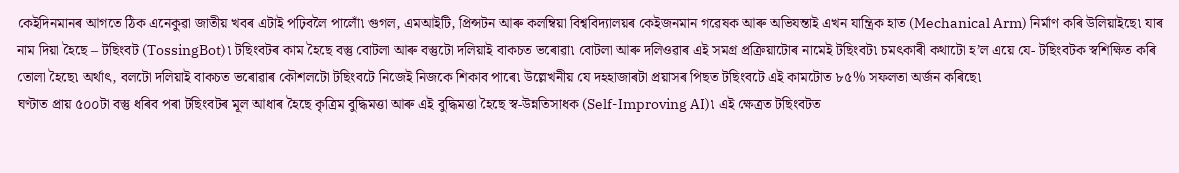কেইদিনমানৰ আগতে ঠিক এনেকুৱা জাতীয় খবৰ এটাই পঢ়িবলৈ পালোঁ৷ গুগল, এমআইটি, প্ৰিন্সটন আৰু কলম্বিয়া বিশ্ববিদ্যালয়ৰ কেইজনমান গৱেষক আৰু অভিযন্তাই এখন যান্ত্ৰিক হাত (Mechanical Arm) নিৰ্মাণ কৰি উলিয়াইছে৷ যাৰ নাম দিয়া হৈছে – টছিংবট (TossingBot)৷ টছিংবটৰ কাম হৈছে বস্তু বোটলা আৰু বস্তুটো দলিয়াই বাকচত ভৰোৱা৷ বোটলা আৰু দলিওৱাৰ এই সমগ্ৰ প্ৰক্ৰিয়াটোৰ নামেই টছিংবট৷ চমৎকাৰী কথাটো হ’ল এয়ে যে- টছিংবটক স্বশিক্ষিত কৰি তোলা হৈছে৷ অৰ্থাৎ, বলটো দলিয়াই বাকচত ভৰোৱাৰ কৌশলটো টছিংবটে নিজেই নিজকে শিকাব পাৰে৷ উল্লেখনীয় যে দহহাজাৰটা প্ৰয়াসৰ পিছত টছিংবটে এই কামটোত ৮৫% সফলতা অৰ্জন কৰিছে৷
ঘণ্টাত প্ৰায় ৫০০টা বস্তু ধৰিব পৰা টছিংবটৰ মূল আধাৰ হৈছে কৃত্ৰিম বুদ্ধিমত্তা আৰু এই বুদ্ধিমত্তা হৈছে স্ব-উন্নতিসাধক (Self-Improving AI)৷ এই ক্ষেত্ৰত টছিংবটত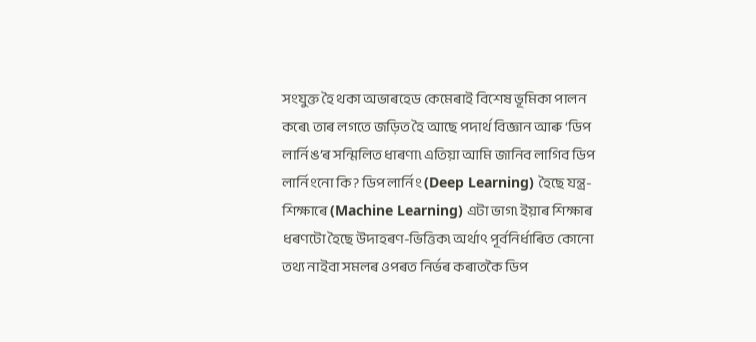সংযুক্ত হৈ থকা অভাৰহেড কেমেৰাই বিশেষ ভূমিকা পালন কৰে৷ তাৰ লগতে জড়িত হৈ আছে পদাৰ্থ বিজ্ঞান আৰু ‘ডিপ লাৰ্নিঙ’ৰ সন্মিলিত ধাৰণা৷ এতিয়া আমি জানিব লাগিব ডিপ লাৰ্নিংনো কি? ডিপ লাৰ্নিং (Deep Learning) হৈছে যন্ত্ৰ-শিক্ষাৰে (Machine Learning) এটা ভাগ৷ ইয়াৰ শিক্ষাৰ ধৰণটো হৈছে উদাহৰণ-ভিত্তিক৷ অৰ্থাৎ পূৰ্বনিৰ্ধাৰিত কোনো তথ্য নাইবা সমলৰ ওপৰত নিৰ্ভৰ কৰাতকৈ ডিপ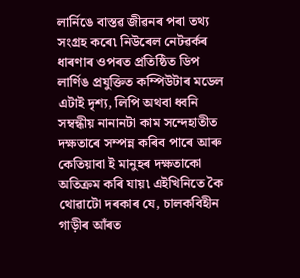লাৰ্নিঙে বাস্তৱ জীৱনৰ পৰা তথ্য সংগ্ৰহ কৰে৷ নিউৰেল নেটৱৰ্কৰ ধাৰণাৰ ওপৰত প্ৰতিষ্ঠিত ডিপ লাৰ্ণিঙ প্ৰযুক্তিত কম্পিউটাৰ মডেল এটাই দৃশ্য, লিপি অথবা ধ্বনি সম্বন্ধীয় নানানটা কাম সন্দেহাতীত দক্ষতাৰে সম্পন্ন কৰিব পাৰে আৰু কেতিয়াবা ই মানুহৰ দক্ষতাকো অতিক্ৰম কৰি যায়৷ এইখিনিতে কৈ থোৱাটো দৰকাৰ যে, চালকবিহীন গাড়ীৰ আঁৰত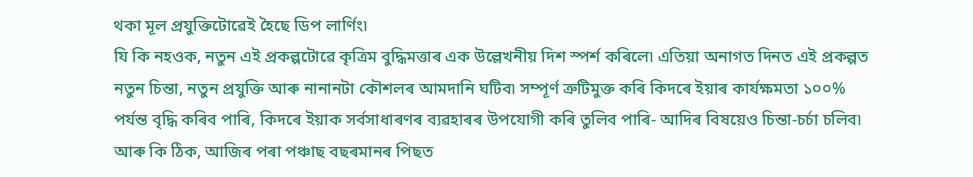থকা মূল প্ৰযুক্তিটোৱেই হৈছে ডিপ লাৰ্ণিং৷
যি কি নহওক, নতুন এই প্ৰকল্পটোৱে কৃত্ৰিম বুদ্ধিমত্তাৰ এক উল্লেখনীয় দিশ স্পৰ্শ কৰিলে৷ এতিয়া অনাগত দিনত এই প্ৰকল্পত নতুন চিন্তা, নতুন প্ৰযুক্তি আৰু নানানটা কৌশলৰ আমদানি ঘটিব৷ সম্পূৰ্ণ ত্ৰুটিমুক্ত কৰি কিদৰে ইয়াৰ কাৰ্যক্ষমতা ১০০% পৰ্যন্ত বৃদ্ধি কৰিব পাৰি, কিদৰে ইয়াক সৰ্বসাধাৰণৰ ব্যৱহাৰৰ উপযোগী কৰি তুলিব পাৰি- আদিৰ বিষয়েও চিন্তা-চৰ্চা চলিব৷ আৰু কি ঠিক, আজিৰ পৰা পঞ্চাছ বছৰমানৰ পিছত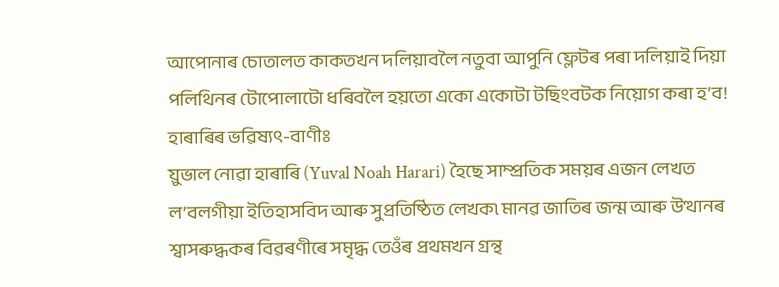আপোনাৰ চোতালত কাকতখন দলিয়াবলৈ নতুবা আপুনি ফ্লেটৰ পৰা দলিয়াই দিয়া পলিথিনৰ টোপোলাটো ধৰিবলৈ হয়তো একো একোটা টছিংবটক নিয়োগ কৰা হ’ব!
হাৰাৰিৰ ভৱিষ্যৎ-বাণীঃ
য়ুভাল নোৱা হাৰাৰি (Yuval Noah Harari) হৈছে সাম্প্ৰতিক সময়ৰ এজন লেখত ল’বলগীয়া ইতিহাসবিদ আৰু সুপ্ৰতিষ্ঠিত লেখক৷ মানৱ জাতিৰ জন্ম আৰু উত্থানৰ শ্বাসৰুদ্ধকৰ বিৱৰণীৰে সমৃদ্ধ তেওঁৰ প্ৰথমখন গ্ৰন্থ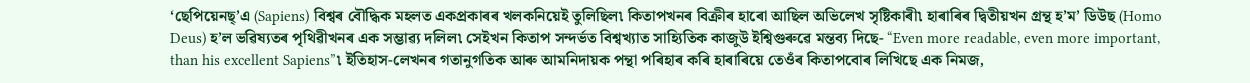‘ছেপিয়েনছ্’এ (Sapiens) বিশ্বৰ বৌদ্ধিক মহলত একপ্ৰকাৰৰ খলকনিয়েই তুলিছিল৷ কিতাপখনৰ বিক্ৰীৰ হাৰো আছিল অভিলেখ সৃষ্টিকাৰী৷ হাৰাৰিৰ দ্বিতীয়খন গ্ৰন্থ হ’ম’ ডিউছ (Homo Deus) হ’ল ভৱিষ্যতৰ পৃথিৱীখনৰ এক সম্ভাৱ্য দলিল৷ সেইখন কিতাপ সন্দৰ্ভত বিশ্বখ্যাত সাহ্যিতিক কাজুউ ইশ্বিগুৰুৱে মন্তব্য দিছে- “Even more readable, even more important, than his excellent Sapiens”৷ ইতিহাস-লেখনৰ গতানুগতিক আৰু আমনিদায়ক পন্থা পৰিহাৰ কৰি হাৰাৰিয়ে তেওঁৰ কিতাপবোৰ লিখিছে এক নিমজ,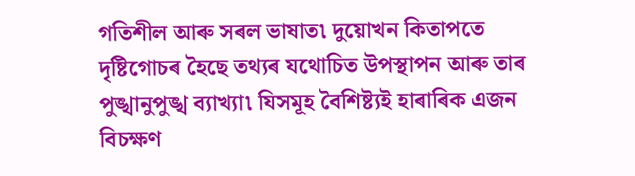গতিশীল আৰু সৰল ভাষাত৷ দুয়োখন কিতাপতে দৃষ্টিগোচৰ হৈছে তথ্যৰ যথোচিত উপস্থাপন আৰু তাৰ পুঙ্খানুপুঙ্খ ব্যাখ্যা৷ যিসমূহ বৈশিষ্ট্যই হাৰাৰিক এজন বিচক্ষণ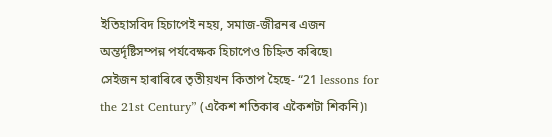ইতিহাসবিদ হিচাপেই নহয়, সমাজ-জীৱনৰ এজন অন্তৰ্দৃষ্টিসম্পন্ন পৰ্যবেক্ষক হিচাপেও চিহ্নিত কৰিছে৷
সেইজন হাৰাৰিৰে তৃতীয়খন কিতাপ হৈছে- “21 lessons for the 21st Century” (একৈশ শতিকাৰ একৈশটা শিকনি)৷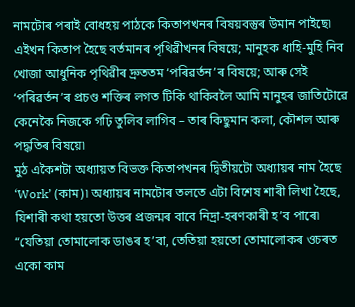নামটোৰ পৰাই বোধহয় পাঠকে কিতাপখনৰ বিষয়বস্তুৰ উমান পাইছে৷ এইখন কিতাপ হৈছে বৰ্তমানৰ পৃথিৱীখনৰ বিষয়ে; মানুহক ধাহি-মুহি নিব খোজা আধুনিক পৃথিৱীৰ দ্ৰুততম ‘পৰিৱৰ্তন’ৰ বিষয়ে; আৰু সেই ‘পৰিৱৰ্তন’ৰ প্ৰচণ্ড শক্তিৰ লগত টিকি থাকিবলৈ আমি মানুহৰ জাতিটোৱে কেনেকৈ নিজকে গঢ়ি তুলিব লাগিব – তাৰ কিছুমান কলা, কৌশল আৰু পদ্ধতিৰ বিষয়ে৷
মুঠ একৈশটা অধ্যায়ত বিভক্ত কিতাপখনৰ দ্বিতীয়টো অধ্যায়ৰ নাম হৈছে ‘Work’ (কাম)৷ অধ্যায়ৰ নামটোৰ তলতে এটা বিশেষ শাৰী লিখা হৈছে, যিশাৰী কথা হয়তো উত্তৰ প্ৰজন্মৰ বাবে নিদ্ৰা-হৰণকাৰী হ’ব পাৰে৷ “যেতিয়া তোমালোক ডাঙৰ হ’বা, তেতিয়া হয়তো তোমালোকৰ ওচৰত একো কাম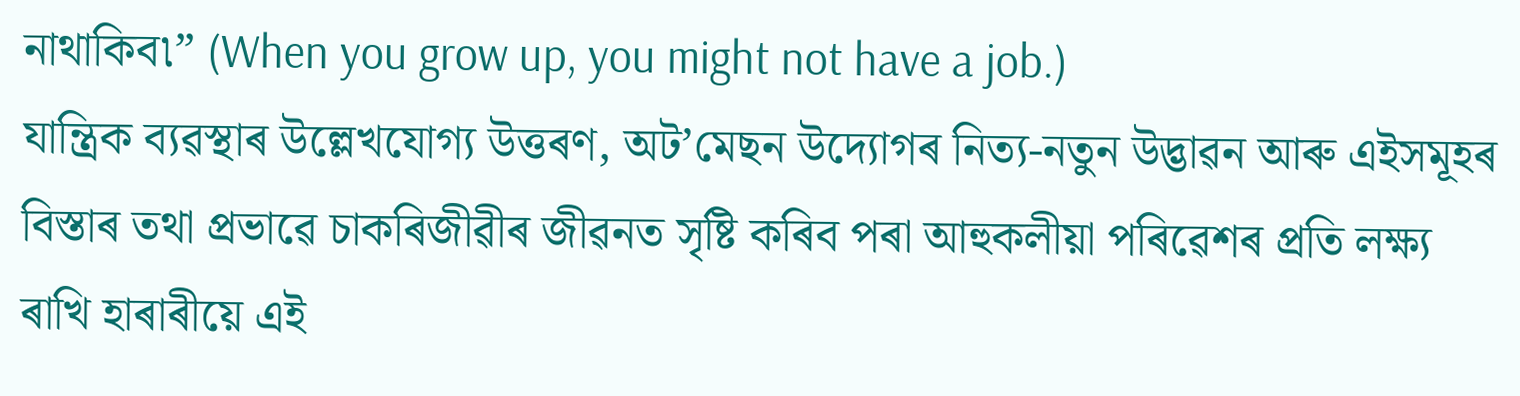নাথাকিব৷” (When you grow up, you might not have a job.)
যান্ত্ৰিক ব্যৱস্থাৰ উল্লেখযোগ্য উত্তৰণ, অট’মেছন উদ্যোগৰ নিত্য-নতুন উদ্ভাৱন আৰু এইসমূহৰ বিস্তাৰ তথা প্ৰভাৱে চাকৰিজীৱীৰ জীৱনত সৃষ্টি কৰিব পৰা আহুকলীয়া পৰিৱেশৰ প্ৰতি লক্ষ্য ৰাখি হাৰাৰীয়ে এই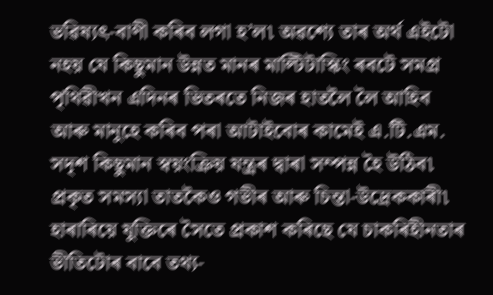ভৱিষ্যৎ-বাণী কৰিব লগা হ’ল৷ অৱশ্যে তাৰ অৰ্থ এইটো নহয় যে কিছুমান উন্নত মানৰ মাল্টিটাস্কিং ৰবটে সমগ্ৰ পৃথিৱীখন এদিনৰ ভিতৰতে নিজৰ হাতলৈ লৈ আহিব আৰু মানুহে কৰিব পৰা আটাইবোৰ কামেই এ.টি.এম. সদৃশ কিছুমান স্বয়ংক্ৰিয় যন্ত্ৰৰ দ্বাৰা সম্পন্ন হৈ উঠিব৷ প্ৰকৃত সমস্যা তাতকৈও গভীৰ আৰু চিন্তা-উদ্ৰেককাৰী৷ হাৰাৰিয়ে যুক্তিৰে সৈতে প্ৰকাশ কৰিছে যে চাকৰিহীনতাৰ ভীতিটোৰ বাবে তথ্য-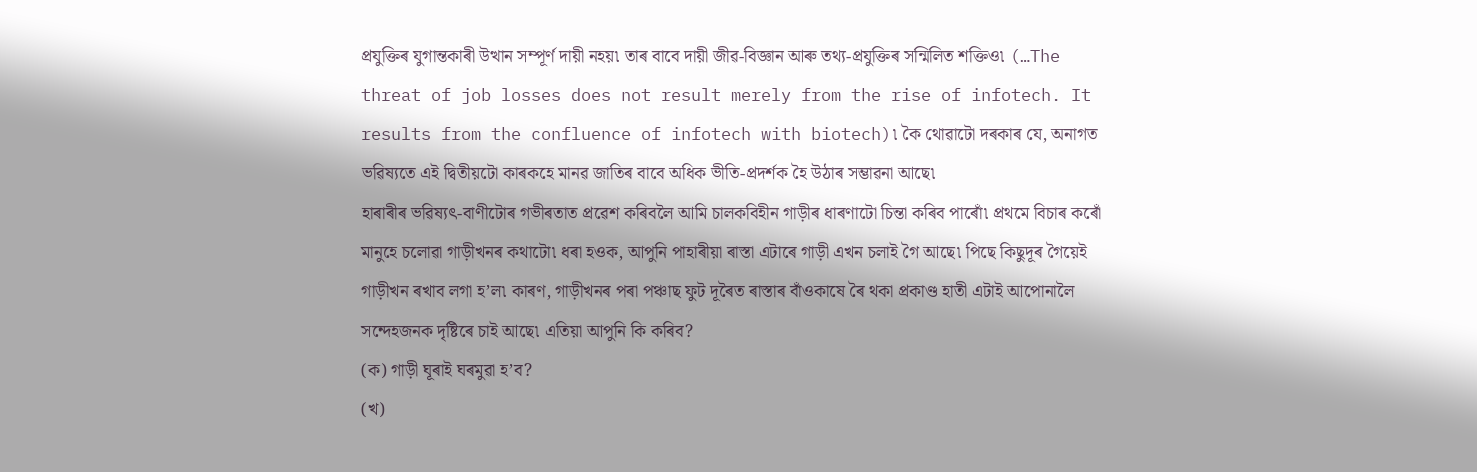প্ৰযুক্তিৰ যুগান্তকাৰী উত্থান সম্পূৰ্ণ দায়ী নহয়৷ তাৰ বাবে দায়ী জীৱ-বিজ্ঞান আৰু তথ্য-প্ৰযুক্তিৰ সন্মিলিত শক্তিও৷ (…The threat of job losses does not result merely from the rise of infotech. It results from the confluence of infotech with biotech)৷ কৈ থোৱাটো দৰকাৰ যে, অনাগত ভৱিষ্যতে এই দ্বিতীয়টো কাৰকহে মানৱ জাতিৰ বাবে অধিক ভীতি-প্ৰদৰ্শক হৈ উঠাৰ সম্ভাৱনা আছে৷
হাৰাৰীৰ ভৱিষ্যৎ-বাণীটোৰ গভীৰতাত প্ৰৱেশ কৰিবলৈ আমি চালকবিহীন গাড়ীৰ ধাৰণাটো চিন্তা কৰিব পাৰোঁ৷ প্ৰথমে বিচাৰ কৰোঁ মানুহে চলোৱা গাড়ীখনৰ কথাটো৷ ধৰা হওক, আপুনি পাহাৰীয়া ৰাস্তা এটাৰে গাড়ী এখন চলাই গৈ আছে৷ পিছে কিছুদূৰ গৈয়েই গাড়ীখন ৰখাব লগা হ’ল৷ কাৰণ, গাড়ীখনৰ পৰা পঞ্চাছ ফুট দূৰৈত ৰাস্তাৰ বাঁওকাষে ৰৈ থকা প্ৰকাণ্ড হাতী এটাই আপোনালৈ সন্দেহজনক দৃষ্টিৰে চাই আছে৷ এতিয়া আপুনি কি কৰিব?
(ক) গাড়ী ঘূৰাই ঘৰমুৱা হ’ব?
(খ)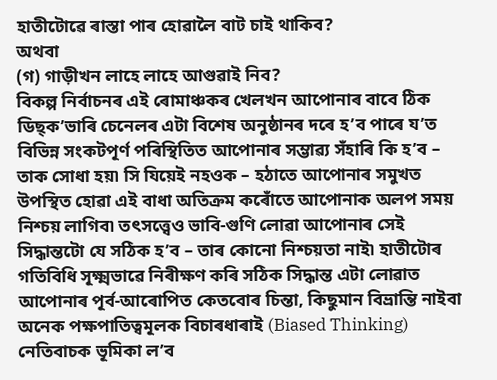হাতীটোৱে ৰাস্তা পাৰ হোৱালৈ বাট চাই থাকিব?
অথবা
(গ) গাড়ীখন লাহে লাহে আগুৱাই নিব?
বিকল্প নিৰ্বাচনৰ এই ৰোমাঞ্চকৰ খেলখন আপোনাৰ বাবে ঠিক ডিছ্ক’ভাৰি চেনেলৰ এটা বিশেষ অনুষ্ঠানৰ দৰে হ’ব পাৰে য’ত বিভিন্ন সংকটপূৰ্ণ পৰিস্থিতিত আপোনাৰ সম্ভাৱ্য সঁহাৰি কি হ’ব – তাক সোধা হয়৷ সি যিয়েই নহওক – হঠাতে আপোনাৰ সমুখত উপস্থিত হোৱা এই বাধা অতিক্ৰম কৰোঁতে আপোনাক অলপ সময় নিশ্চয় লাগিব৷ তৎসত্ত্বেও ভাবি-গুণি লোৱা আপোনাৰ সেই সিদ্ধান্তটো যে সঠিক হ’ব – তাৰ কোনো নিশ্চয়তা নাই৷ হাতীটোৰ গতিবিধি সূক্ষ্মভাৱে নিৰীক্ষণ কৰি সঠিক সিদ্ধান্ত এটা লোৱাত আপোনাৰ পূৰ্ব-আৰোপিত কেতবোৰ চিন্তা, কিছুমান বিভ্ৰান্তি নাইবা অনেক পক্ষপাতিত্বমূলক বিচাৰধাৰাই (Biased Thinking) নেতিবাচক ভূমিকা ল’ব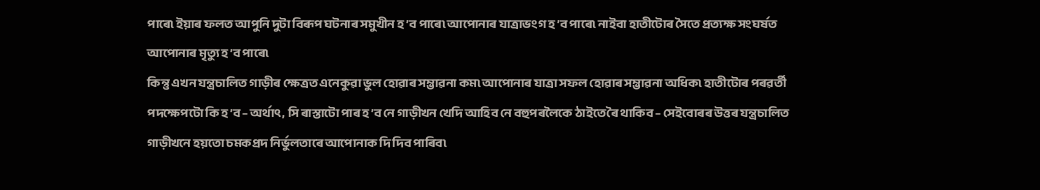পাৰে৷ ইয়াৰ ফলত আপুনি দুটা বিৰূপ ঘটনাৰ সমুখীন হ’ব পাৰে৷ আপোনাৰ যাত্ৰাভংগ হ’ব পাৰে৷ নাইবা হাতীটোৰ সৈতে প্ৰত্যক্ষ সংঘৰ্ষত আপোনাৰ মৃত্যু হ’ব পাৰে৷
কিন্তু এখন যন্ত্ৰচালিত গাড়ীৰ ক্ষেত্ৰত এনেকুৱা ভুল হোৱাৰ সম্ভাৱনা কম৷ আপোনাৰ যাত্ৰা সফল হোৱাৰ সম্ভাৱনা অধিক৷ হাতীটোৰ পৰৱৰ্তী পদক্ষেপটো কি হ’ব – অৰ্থাৎ, সি ৰাস্তাটো পাৰ হ’ব নে গাড়ীখন খেদি আহিব নে বহুপৰলৈকে ঠাইতে ৰৈ থাকিব – সেইবোৰৰ উত্তৰ যন্ত্ৰচালিত গাড়ীখনে হয়তো চমকপ্ৰদ নিৰ্ভুলতাৰে আপোনাক দি দিব পাৰিব৷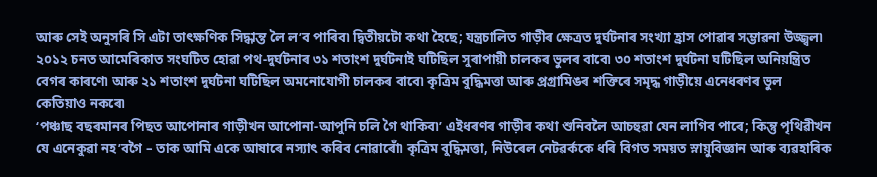আৰু সেই অনুসৰি সি এটা তাৎক্ষণিক সিদ্ধান্ত লৈ ল’ব পাৰিব৷ দ্বিতীয়টো কথা হৈছে; যন্ত্ৰচালিত গাড়ীৰ ক্ষেত্ৰত দুৰ্ঘটনাৰ সংখ্যা হ্ৰাস পোৱাৰ সম্ভাৱনা উজ্জ্বল৷ ২০১২ চনত আমেৰিকাত সংঘটিত হোৱা পথ-দুৰ্ঘটনাৰ ৩১ শতাংশ দুৰ্ঘটনাই ঘটিছিল সুৰাপায়ী চালকৰ ভুলৰ বাবে৷ ৩০ শতাংশ দুৰ্ঘটনা ঘটিছিল অনিয়ন্ত্ৰিত বেগৰ কাৰণে৷ আৰু ২১ শতাংশ দুৰ্ঘটনা ঘটিছিল অমনোযোগী চালকৰ বাবে৷ কৃত্ৰিম বুদ্ধিমত্তা আৰু প্ৰগ্ৰামিঙৰ শক্তিৰে সমৃদ্ধ গাড়ীয়ে এনেধৰণৰ ভুল কেতিয়াও নকৰে৷
‘পঞ্চাছ বছৰমানৰ পিছত আপোনাৰ গাড়ীখন আপোনা-আপুনি চলি গৈ থাকিব৷’ এইধৰণৰ গাড়ীৰ কথা শুনিবলৈ আচহুৱা যেন লাগিব পাৰে; কিন্তু পৃথিৱীখন যে এনেকুৱা নহ’বগৈ – তাক আমি একে আষাৰে নস্যাৎ কৰিব নোৱাৰোঁ৷ কৃত্ৰিম বুদ্ধিমত্তা, নিউৰেল নেটৱৰ্ককে ধৰি বিগত সময়ত স্নায়ুবিজ্ঞান আৰু ব্যৱহাৰিক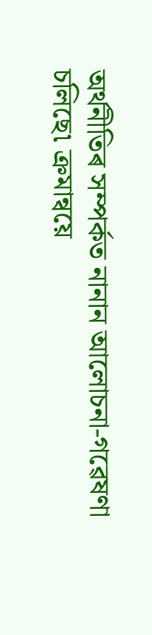অৰ্থনীতিৰ সম্পৰ্কত নানান আলোচনা-গৱেষণা চলিছে৷ ক্ৰমান্বয়ে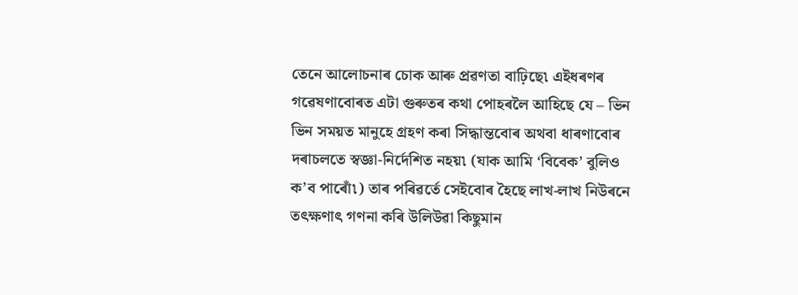তেনে আলোচনাৰ চোক আৰু প্ৰৱণতা বাঢ়িছে৷ এইধৰণৰ গৱেষণাবোৰত এটা গুৰুতৰ কথা পোহৰলৈ আহিছে যে – ভিন ভিন সময়ত মানুহে গ্ৰহণ কৰা সিদ্ধান্তবোৰ অথবা ধাৰণাবোৰ দৰাচলতে স্বজ্ঞা-নিৰ্দেশিত নহয়৷ (যাক আমি ‘বিবেক’ বুলিও ক’ব পাৰোঁ৷) তাৰ পৰিৱৰ্তে সেইবোৰ হৈছে লাখ-লাখ নিউৰনে তৎক্ষণাৎ গণনা কৰি উলিউৱা কিছুমান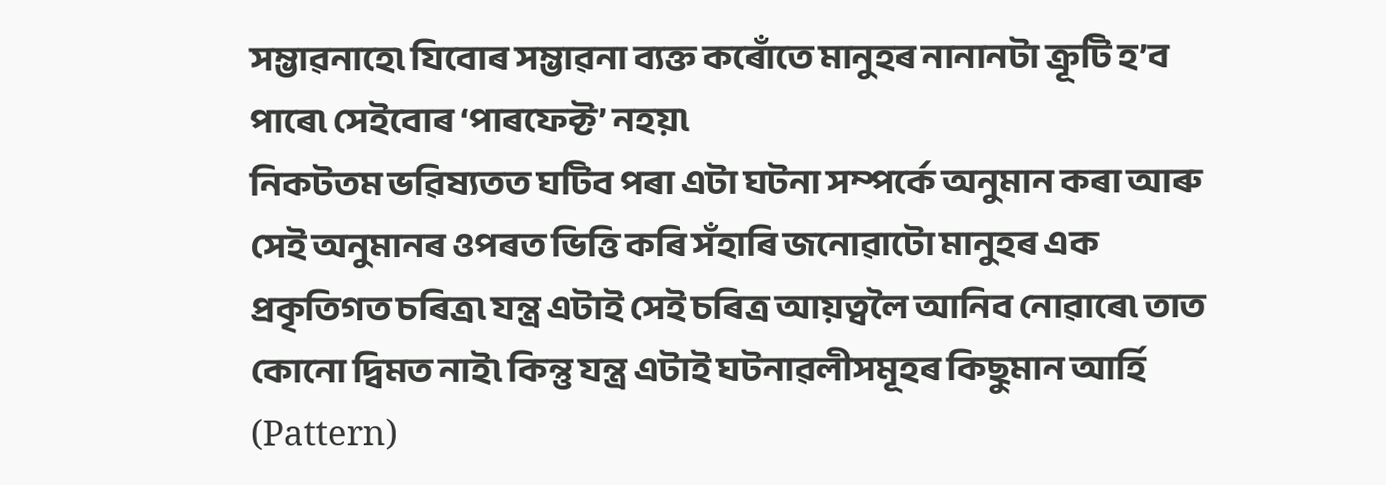সম্ভাৱনাহে৷ যিবোৰ সম্ভাৱনা ব্যক্ত কৰোঁতে মানুহৰ নানানটা ক্ৰূটি হ’ব পাৰে৷ সেইবোৰ ‘পাৰফেক্ট’ নহয়৷
নিকটতম ভৱিষ্যতত ঘটিব পৰা এটা ঘটনা সম্পৰ্কে অনুমান কৰা আৰু সেই অনুমানৰ ওপৰত ভিত্তি কৰি সঁহাৰি জনোৱাটো মানুহৰ এক প্ৰকৃতিগত চৰিত্ৰ৷ যন্ত্ৰ এটাই সেই চৰিত্ৰ আয়ত্বলৈ আনিব নোৱাৰে৷ তাত কোনো দ্বিমত নাই৷ কিন্তু যন্ত্ৰ এটাই ঘটনাৱলীসমূহৰ কিছুমান আৰ্হি (Pattern)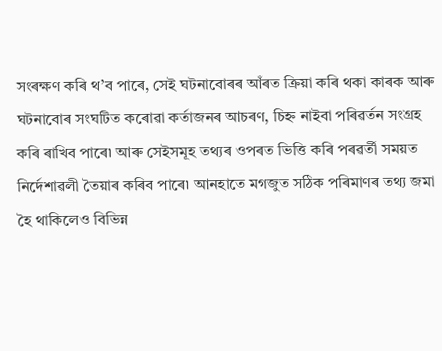সংৰক্ষণ কৰি থ’ব পাৰে, সেই ঘটনাবোৰৰ আঁৰত ক্ৰিয়া কৰি থকা কাৰক আৰু ঘটনাবোৰ সংঘটিত কৰোৱা কৰ্তাজনৰ আচৰণ, চিহ্ন নাইবা পৰিৱৰ্তন সংগ্ৰহ কৰি ৰাখিব পাৰে৷ আৰু সেইসমূহ তথ্যৰ ওপৰত ভিত্তি কৰি পৰৱৰ্তী সময়ত নিৰ্দেশাৱলী তৈয়াৰ কৰিব পাৰে৷ আনহাতে মগজুত সঠিক পৰিমাণৰ তথ্য জমা হৈ থাকিলেও বিভিন্ন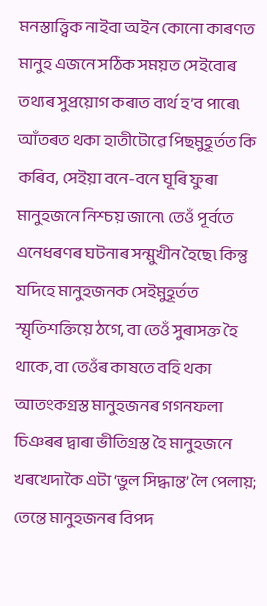মনস্তাত্ত্বিক নাইবা অইন কোনো কাৰণত মানুহ এজনে সঠিক সময়ত সেইবোৰ তথ্যৰ সুপ্ৰয়োগ কৰাত ব্যৰ্থ হ’ব পাৰে৷ আঁতৰত থকা হাতীটোৱে পিছমুহূৰ্তত কি কৰিব, সেইয়া বনে-বনে ঘূৰি ফুৰা মানুহজনে নিশ্চয় জানে৷ তেওঁ পূৰ্বতে এনেধৰণৰ ঘটনাৰ সন্মুখীন হৈছে৷ কিন্তু যদিহে মানুহজনক সেইমুহূৰ্তত স্মৃতিশক্তিয়ে ঠগে, বা তেওঁ সুৰাসক্ত হৈ থাকে, বা তেওঁৰ কাষতে বহি থকা আতংকগ্ৰস্ত মানুহজনৰ গগনফলা চিঞৰৰ দ্বাৰা ভীতিগ্ৰস্ত হৈ মানুহজনে খৰখেদাকৈ এটা ‘ভুল সিদ্ধান্ত’ লৈ পেলায়; তেন্তে মানুহজনৰ বিপদ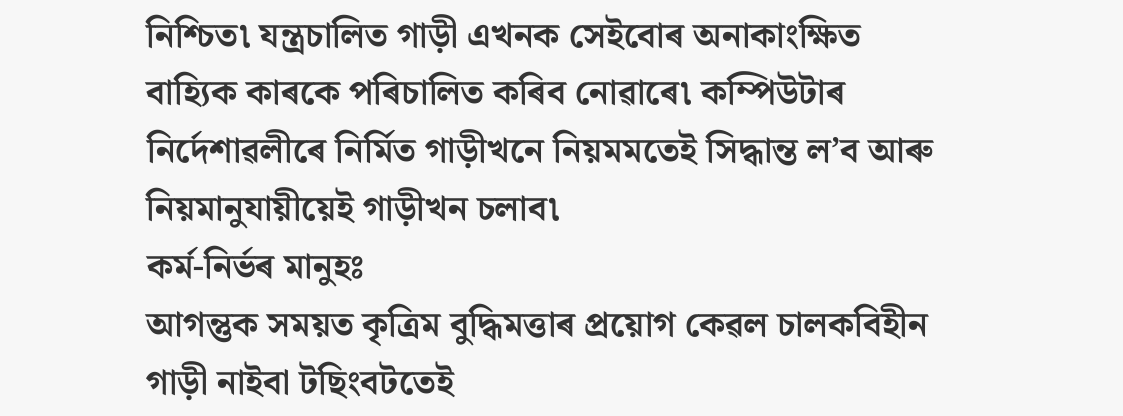নিশ্চিত৷ যন্ত্ৰচালিত গাড়ী এখনক সেইবোৰ অনাকাংক্ষিত বাহ্যিক কাৰকে পৰিচালিত কৰিব নোৱাৰে৷ কম্পিউটাৰ নিৰ্দেশাৱলীৰে নিৰ্মিত গাড়ীখনে নিয়মমতেই সিদ্ধান্ত ল’ব আৰু নিয়মানুযায়ীয়েই গাড়ীখন চলাব৷
কৰ্ম-নিৰ্ভৰ মানুহঃ
আগন্তুক সময়ত কৃত্ৰিম বুদ্ধিমত্তাৰ প্ৰয়োগ কেৱল চালকবিহীন গাড়ী নাইবা টছিংবটতেই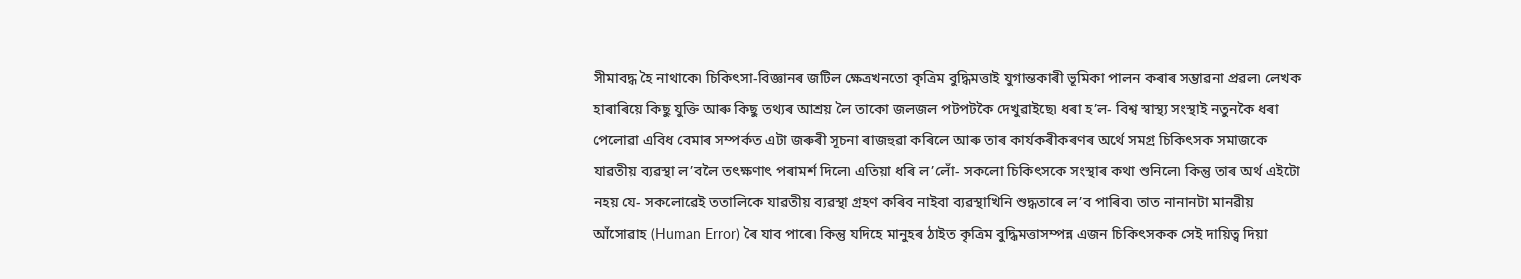সীমাবদ্ধ হৈ নাথাকে৷ চিকিৎসা-বিজ্ঞানৰ জটিল ক্ষেত্ৰখনতো কৃত্ৰিম বুদ্ধিমত্তাই যুগান্তকাৰী ভূমিকা পালন কৰাৰ সম্ভাৱনা প্ৰৱল৷ লেখক হাৰাৰিয়ে কিছু যুক্তি আৰু কিছু তথ্যৰ আশ্ৰয় লৈ তাকো জলজল পটপটকৈ দেখুৱাইছে৷ ধৰা হ’ল- বিশ্ব স্বাস্থ্য সংস্থাই নতুনকৈ ধৰা পেলোৱা এবিধ বেমাৰ সম্পৰ্কত এটা জৰুৰী সূচনা ৰাজহুৱা কৰিলে আৰু তাৰ কাৰ্যকৰীকৰণৰ অৰ্থে সমগ্ৰ চিকিৎসক সমাজকে যাৱতীয় ব্যৱস্থা ল’বলৈ তৎক্ষণাৎ পৰামৰ্শ দিলে৷ এতিয়া ধৰি ল’লোঁ- সকলো চিকিৎসকে সংস্থাৰ কথা শুনিলে৷ কিন্তু তাৰ অৰ্থ এইটো নহয় যে- সকলোৱেই ততালিকে যাৱতীয় ব্যৱস্থা গ্ৰহণ কৰিব নাইবা ব্যৱস্থাখিনি শুদ্ধতাৰে ল’ব পাৰিব৷ তাত নানানটা মানৱীয় আঁসোৱাহ (Human Error) ৰৈ যাব পাৰে৷ কিন্তু যদিহে মানুহৰ ঠাইত কৃত্ৰিম বুদ্ধিমত্তাসম্পন্ন এজন চিকিৎসকক সেই দায়িত্ব দিয়া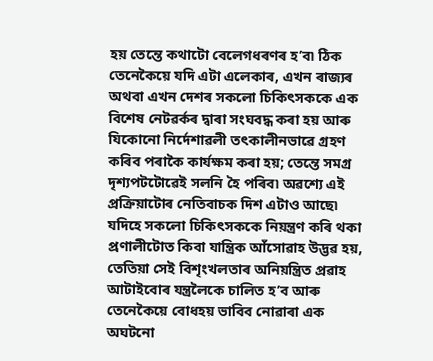হয় তেন্তে কথাটো বেলেগধৰণৰ হ’ব৷ ঠিক তেনেকৈয়ে যদি এটা এলেকাৰ, এখন ৰাজ্যৰ অথবা এখন দেশৰ সকলো চিকিৎসককে এক বিশেষ নেটৱৰ্কৰ দ্বাৰা সংঘবদ্ধ কৰা হয় আৰু যিকোনো নিৰ্দেশাৱলী তৎকালীনভাৱে গ্ৰহণ কৰিব পৰাকৈ কাৰ্যক্ষম কৰা হয়; তেন্তে সমগ্ৰ দৃশ্যপটটোৱেই সলনি হৈ পৰিব৷ অৱশ্যে এই প্ৰক্ৰিয়াটোৰ নেতিবাচক দিশ এটাও আছে৷ যদিহে সকলো চিকিৎসককে নিয়ন্ত্ৰণ কৰি থকা প্ৰণালীটোত কিবা যান্ত্ৰিক আঁসোৱাহ উদ্ভৱ হয়, তেতিয়া সেই বিশৃংখলতাৰ অনিয়ন্ত্ৰিত প্ৰৱাহ আটাইবোৰ যন্ত্ৰলৈকে চালিত হ’ব আৰু তেনেকৈয়ে বোধহয় ভাবিব নোৱাৰা এক অঘটনো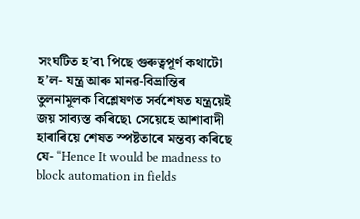সংঘটিত হ’ব৷ পিছে গুৰুত্বপূৰ্ণ কথাটো হ’ল- যন্ত্ৰ আৰু মানৱ-বিভ্ৰান্তিৰ তুলনামূলক বিশ্লেষণত সৰ্বশেষত যন্ত্ৰয়েই জয় সাব্যস্ত কৰিছে৷ সেয়েহে আশাবাদী হাৰাৰিয়ে শেষত স্পষ্টতাৰে মন্তব্য কৰিছে যে- “Hence It would be madness to block automation in fields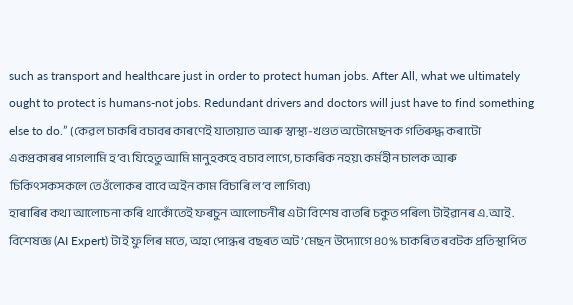such as transport and healthcare just in order to protect human jobs. After All, what we ultimately ought to protect is humans-not jobs. Redundant drivers and doctors will just have to find something else to do.” (কেৱল চাকৰি বচাবৰ কাৰণেই যাতায়াত আৰু স্বাস্থ্য-খণ্ডত অটোমেছনক গতিৰুদ্ধ কৰাটো একপ্ৰকাৰৰ পাগলামি হ’ব৷ যিহেতু আমি মানুহকহে বচাব লাগে, চাকৰিক নহয়৷ কৰ্মহীন চালক আৰু চিকিৎসকসকলে তেওঁলোকৰ বাবে অইন কাম বিচাৰি ল’ব লাগিব৷)
হাৰাৰিৰ কথা আলোচনা কৰি থাকোঁতেই ফৰচুন আলোচনীৰ এটা বিশেষ বাতৰি চকুত পৰিল৷ টাইৱানৰ এ.আই. বিশেষজ্ঞ (AI Expert) টাই ফু লিৰ মতে, অহা পোন্ধৰ বছৰত অট’মেছন উদ্যোগে ৪০% চাকৰিত ৰবটক প্ৰতিস্থাপিত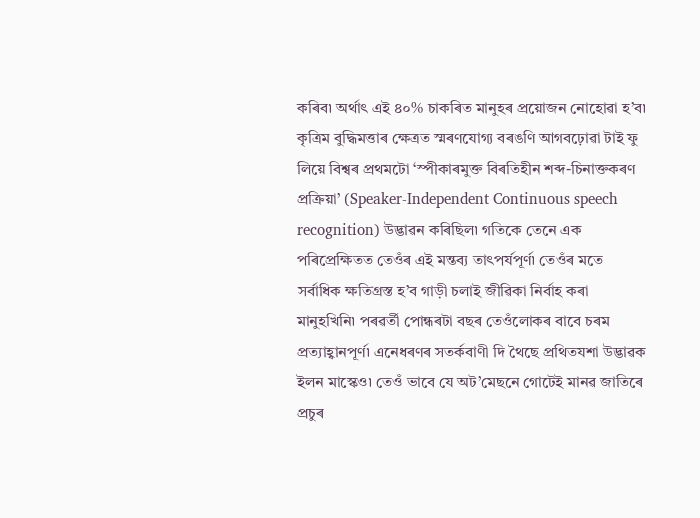কৰিব৷ অৰ্থাৎ এই ৪০% চাকৰিত মানুহৰ প্ৰয়োজন নোহোৱা হ’ব৷ কৃত্ৰিম বুদ্ধিমত্তাৰ ক্ষেত্ৰত স্মৰণযোগ্য বৰঙণি আগবঢ়োৱা টাই ফু লিয়ে বিশ্বৰ প্ৰথমটো ‘স্পীকাৰমুক্ত বিৰতিহীন শব্দ-চিনাক্তকৰণ প্ৰক্ৰিয়া’ (Speaker-Independent Continuous speech recognition) উদ্ভাৱন কৰিছিল৷ গতিকে তেনে এক পৰিপ্ৰেক্ষিতত তেওঁৰ এই মন্তব্য তাৎপৰ্যপূৰ্ণ৷ তেওঁৰ মতে সৰ্বাধিক ক্ষতিগ্ৰস্ত হ’ব গাড়ী চলাই জীৱিকা নিৰ্বাহ কৰা মানুহখিনি৷ পৰৱৰ্তী পোন্ধৰটা বছৰ তেওঁলোকৰ বাবে চৰম প্ৰত্যাহ্বানপূৰ্ণ৷ এনেধৰণৰ সতৰ্কবাণী দি থৈছে প্ৰথিতযশা উদ্ভাৱক ইলন মাস্কেও৷ তেওঁ ভাবে যে অট’মেছনে গোটেই মানৱ জাতিৰে প্ৰচুৰ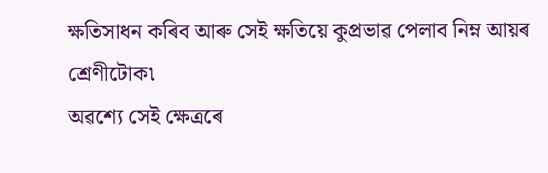ক্ষতিসাধন কৰিব আৰু সেই ক্ষতিয়ে কুপ্ৰভাৱ পেলাব নিম্ন আয়ৰ শ্ৰেণীটোক৷
অৱশ্যে সেই ক্ষেত্ৰৰে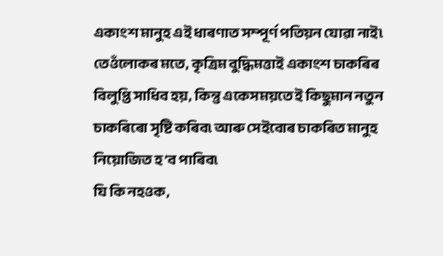একাংশ মানুহ এই ধাৰণাত সম্পূৰ্ণ পতিয়ন যোৱা নাই৷ তেওঁলোকৰ মতে, কৃত্ৰিম বুদ্ধিমত্তাই একাংশ চাকৰিৰ বিলুপ্তি সাধিব হয়, কিন্তু একেসময়তে ই কিছুমান নতুন চাকৰিৰো সৃষ্টি কৰিব৷ আৰু সেইবোৰ চাকৰিত মানুহ নিয়োজিত হ’ব পাৰিব৷
যি কি নহওক,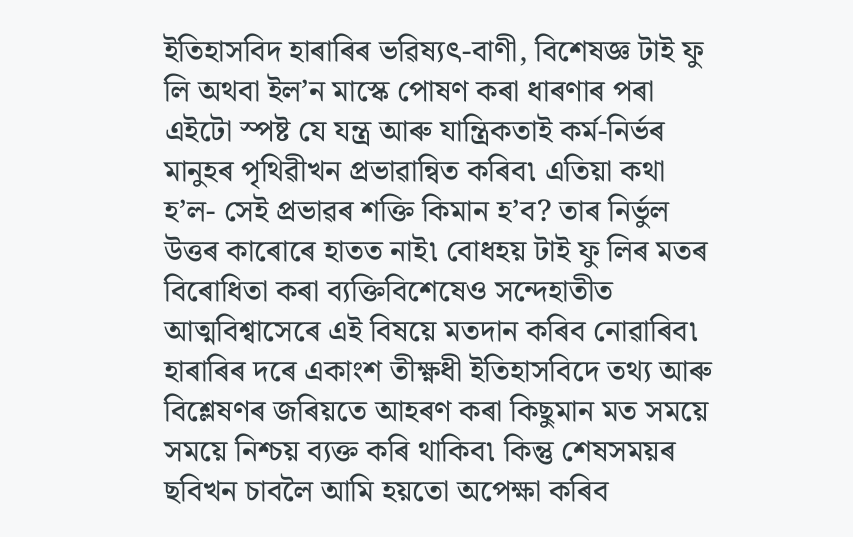ইতিহাসবিদ হাৰাৰিৰ ভৱিষ্যৎ-বাণী, বিশেষজ্ঞ টাই ফু লি অথবা ইল’ন মাস্কে পোষণ কৰা ধাৰণাৰ পৰা এইটো স্পষ্ট যে যন্ত্ৰ আৰু যান্ত্ৰিকতাই কৰ্ম-নিৰ্ভৰ মানুহৰ পৃথিৱীখন প্ৰভাৱান্বিত কৰিব৷ এতিয়া কথা হ’ল- সেই প্ৰভাৱৰ শক্তি কিমান হ’ব? তাৰ নিৰ্ভুল উত্তৰ কাৰোৰে হাতত নাই৷ বোধহয় টাই ফু লিৰ মতৰ বিৰোধিতা কৰা ব্যক্তিবিশেষেও সন্দেহাতীত আত্মবিশ্বাসেৰে এই বিষয়ে মতদান কৰিব নোৱাৰিব৷ হাৰাৰিৰ দৰে একাংশ তীক্ষ্ণধী ইতিহাসবিদে তথ্য আৰু বিশ্লেষণৰ জৰিয়তে আহৰণ কৰা কিছুমান মত সময়ে সময়ে নিশ্চয় ব্যক্ত কৰি থাকিব৷ কিন্তু শেষসময়ৰ ছবিখন চাবলৈ আমি হয়তো অপেক্ষা কৰিব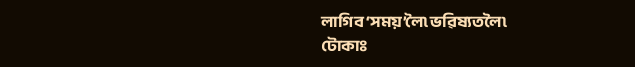লাগিব ‘সময়’লৈ৷ ভৱিষ্যতলৈ৷
টোকাঃ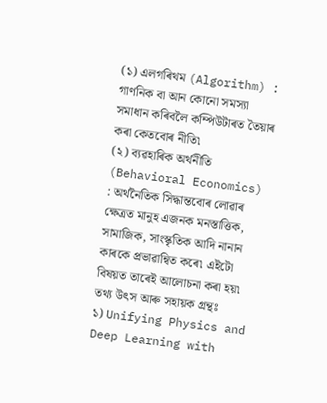(১) এলগৰিথম (Algorithm) : গাণনিক বা আন কোনো সমস্যা সমাধান কৰিবলৈ কম্পিউটাৰত তৈয়াৰ কৰা কেতবোৰ নীতি৷
(২) ব্যৱহাৰিক অৰ্থনীতি (Behavioral Economics) : অৰ্থনৈতিক সিদ্ধান্তবোৰ লোৱাৰ ক্ষেত্ৰত মানুহ এজনক মনস্তাত্তিক, সামাজিক, সাংস্কৃতিক আদি নানান কাৰকে প্ৰভাৱান্বিত কৰে৷ এইটো বিষয়ত তাৰেই আলোচনা কৰা হয়৷
তথ্য উৎস আৰু সহায়ক গ্ৰন্থঃ
১) Unifying Physics and Deep Learning with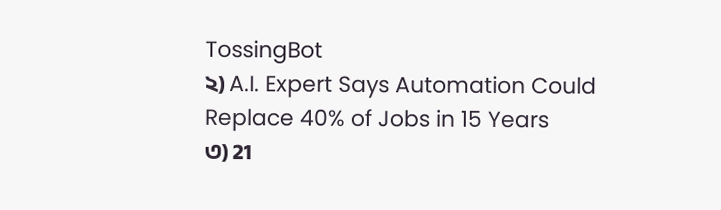TossingBot
২) A.I. Expert Says Automation Could Replace 40% of Jobs in 15 Years
৩) 21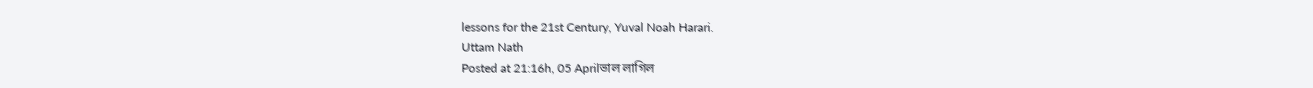lessons for the 21st Century, Yuval Noah Harari.
Uttam Nath
Posted at 21:16h, 05 Aprilভাল লাগিল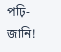পঢ়ি-জানি!